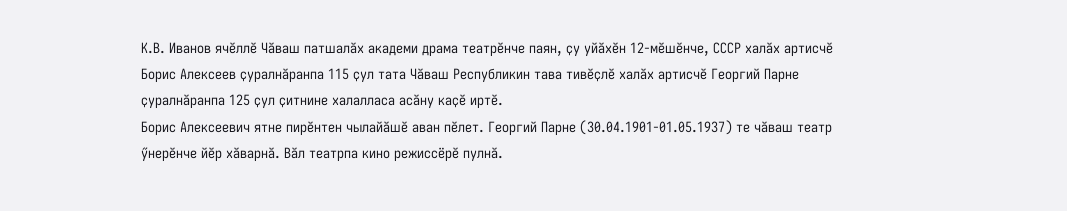К.В. Иванов ячӗллӗ Чӑваш патшалӑх академи драма театрӗнче паян, ҫу уйӑхӗн 12-мӗшӗнче, СССР халӑх артисчӗ Борис Алексеев ҫуралнӑранпа 115 ҫул тата Чӑваш Республикин тава тивӗҫлӗ халӑх артисчӗ Георгий Парне ҫуралнӑранпа 125 ҫул ҫитнине халалласа асӑну каҫӗ иртӗ.
Борис Алексеевич ятне пирӗнтен чылайӑшӗ аван пӗлет. Георгий Парне (30.04.1901-01.05.1937) те чӑваш театр ӳнерӗнче йӗр хӑварнӑ. Вӑл театрпа кино режиссёрӗ пулнӑ.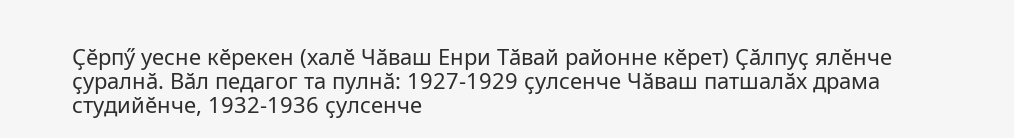Ҫӗрпӳ уесне кӗрекен (халӗ Чӑваш Енри Тӑвай районне кӗрет) Ҫӑлпуҫ ялӗнче ҫуралнӑ. Вӑл педагог та пулнӑ: 1927-1929 ҫулсенче Чӑваш патшалӑх драма студийӗнче, 1932-1936 ҫулсенче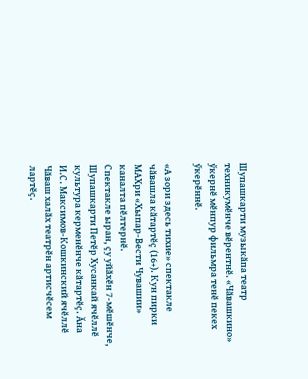Шупашкарти музыкӑпа театр техникумӗнче вӗрентнӗ. «Чӑвашкино» ӳкернӗ мӗнпур фильмра тенӗ пекех ӳкерӗннӗ.

«А зори здесь тихие» спектакле чӑвашла кӑтартӗҫ (16+). Кун пирки МАХри «Хыпар-Вести Чувашии» каналта пӗлтернӗ.
Спектакле ыран, ҫу уйӑхӗн 7-мӗшӗнче, Шупашкарти Петӗр Хусанкай ячӗллӗ культура керменӗнче кӑтартӗҫ. Ӑна И.С. Максимов-Кошкинский ячӗллӗ Чӑваш халӑх театрӗн артисчӗсем лартӗҫ.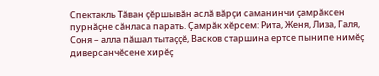Спектакль Тӑван ҫӗршывӑн аслӑ вӑрҫи саманинчи ҫамрӑксен пурнӑҫне сӑнласа парать. Ҫамрӑк хӗрсем: Рита, Женя, Лиза, Галя, Соня – алла пӑшал тытаҫҫӗ, Васков старшина ертсе пынипе нимӗҫ диверсанчӗсене хирӗҫ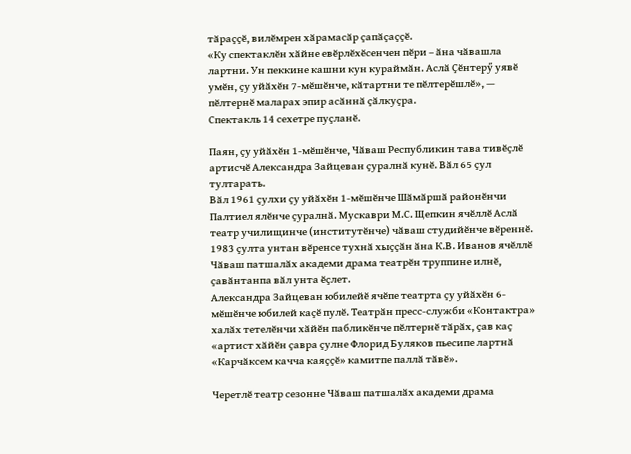тӑраҫҫӗ, вилӗмрен хӑрамасӑр ҫапӑҫаҫҫӗ.
«Ку спектаклӗн хӑйне евӗрлӗхӗсенчен пӗри – ӑна чӑвашла лартни. Ун пеккине кашни кун кураймӑн. Аслӑ Ҫӗнтерӳ уявӗ умӗн, ҫу уйӑхӗн 7-мӗшӗнче, кӑтартни те пӗлтерӗшлӗ», — пӗлтернӗ маларах эпир асӑннӑ ҫӑлкуҫра.
Спектакль 14 сехетре пуҫланӗ.

Паян, ҫу уйӑхӗн 1-мӗшӗнче, Чӑваш Республикин тава тивӗҫлӗ артисчӗ Александра Зайцеван ҫуралнӑ кунӗ. Вӑл 65 ҫул тултарать.
Вӑл 1961 ҫулхи ҫу уйӑхӗн 1-мӗшӗнче Шӑмӑршӑ районӗнчи Палтиел ялӗнче ҫуралнӑ. Мускаври М.С. Щепкин ячӗллӗ Аслӑ театр училищинче (институтӗнче) чӑваш студийӗнче вӗреннӗ. 1983 ҫулта унтан вӗренсе тухнӑ хыҫҫӑн ӑна К.В. Иванов ячӗллӗ Чӑваш патшалӑх академи драма театрӗн труппине илнӗ, ҫавӑнтанпа вӑл унта ӗҫлет.
Александра Зайцеван юбилейӗ ячӗпе театрта ҫу уйӑхӗн 6-мӗшӗнче юбилей каҫӗ пулӗ. Театрӑн пресс-служби «Контактра» халӑх тетелӗнчи хӑйӗн пабликӗнче пӗлтернӗ тӑрӑх, ҫав каҫ «артист хӑйӗн ҫавра ҫулне Флорид Буляков пьесипе лартнӑ «Карчӑксем качча каяҫҫӗ» камитпе паллӑ тӑвӗ».

Черетлӗ театр сезонне Чӑваш патшалӑх академи драма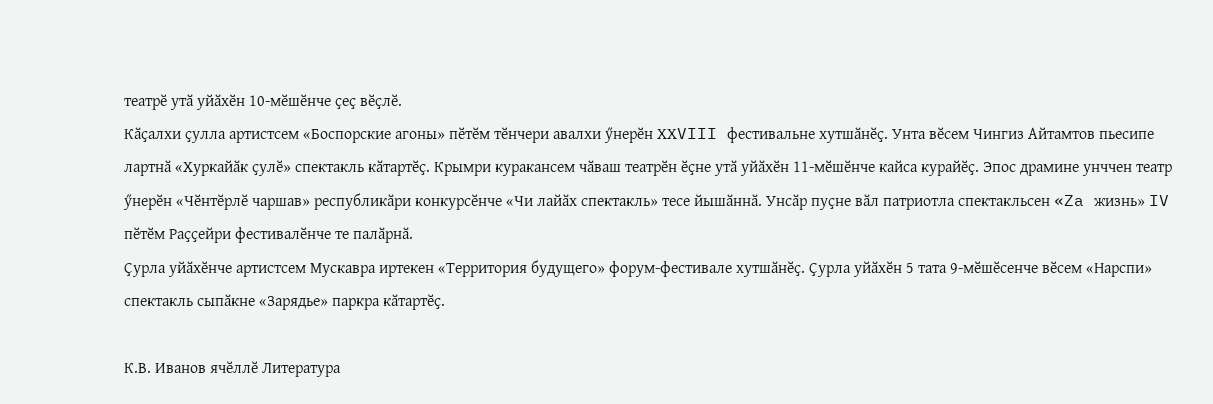театрӗ утӑ уйӑхӗн 10-мӗшӗнче ҫеҫ вӗҫлӗ.
Кӑҫалхи ҫулла артистсем «Боспорские агоны» пӗтӗм тӗнчери авалхи ӳнерӗн ХХVIII фестивальне хутшӑнӗҫ. Унта вӗсем Чингиз Айтамтов пьесипе лартнӑ «Хуркайӑк ҫулӗ» спектакль кӑтартӗҫ. Крымри куракансем чӑваш театрӗн ӗҫне утӑ уйӑхӗн 11-мӗшӗнче кайса курайӗҫ. Эпос драмине унччен театр ӳнерӗн «Чӗнтӗрлӗ чаршав» республикӑри конкурсӗнче «Чи лайӑх спектакль» тесе йышӑннӑ. Унсӑр пуҫне вӑл патриотла спектакльсен «Za жизнь» IV пӗтӗм Раҫҫейри фестивалӗнче те палӑрнӑ.
Ҫурла уйӑхӗнче артистсем Мускавра иртекен «Территория будущего» форум-фестивале хутшӑнӗҫ. Ҫурла уйӑхӗн 5 тата 9-мӗшӗсенче вӗсем «Нарспи» спектакль сыпӑкне «Зарядье» паркра кӑтартӗҫ.

К.В. Иванов ячӗллӗ Литература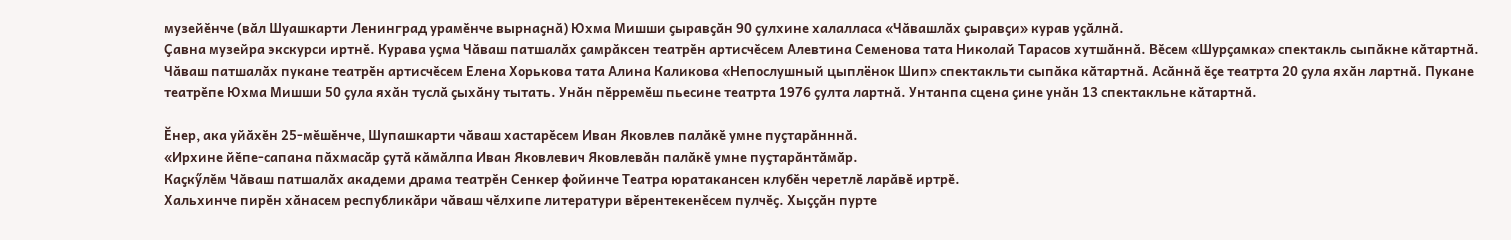музейӗнче (вӑл Шуашкарти Ленинград урамӗнче вырнаҫнӑ) Юхма Мишши ҫыравҫӑн 90 ҫулхине халалласа «Чӑвашлӑх ҫыравҫи» курав уҫӑлнӑ.
Ҫавна музейра экскурси иртнӗ. Курава уҫма Чӑваш патшалӑх ҫамрӑксен театрӗн артисчӗсем Алевтина Семенова тата Николай Тарасов хутшӑннӑ. Вӗсем «Шурҫамка» спектакль сыпӑкне кӑтартнӑ. Чӑваш патшалӑх пукане театрӗн артисчӗсем Елена Хорькова тата Алина Каликова «Непослушный цыплёнок Шип» спектакльти сыпӑка кӑтартнӑ. Асӑннӑ ӗҫе театрта 20 ҫула яхӑн лартнӑ. Пукане театрӗпе Юхма Мишши 50 ҫула яхӑн туслӑ ҫыхӑну тытать. Унӑн пӗрремӗш пьесине театрта 1976 ҫулта лартнӑ. Унтанпа сцена ҫине унӑн 13 спектакльне кӑтартнӑ.

Ӗнер, ака уйӑхӗн 25-мӗшӗнче, Шупашкарти чӑваш хастарӗсем Иван Яковлев палӑкӗ умне пуҫтарӑнннӑ.
«Ирхине йӗпе-сапана пӑхмасӑр ҫутӑ кӑмӑлпа Иван Яковлевич Яковлевӑн палӑкӗ умне пуҫтарӑнтӑмӑр.
Каҫкӳлӗм Чӑваш патшалӑх академи драма театрӗн Сенкер фойинче Театра юратакансен клубӗн черетлӗ ларӑвӗ иртрӗ.
Хальхинче пирӗн хӑнасем республикӑри чӑваш чӗлхипе литератури вӗрентекенӗсем пулчӗҫ. Хыҫҫӑн пурте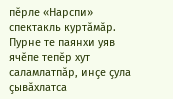пӗрле «Нарспи» спектакль куртӑмӑр.
Пурне те паянхи уяв ячӗпе тепӗр хут саламлатпӑр, инҫе ҫула ҫывӑхлатса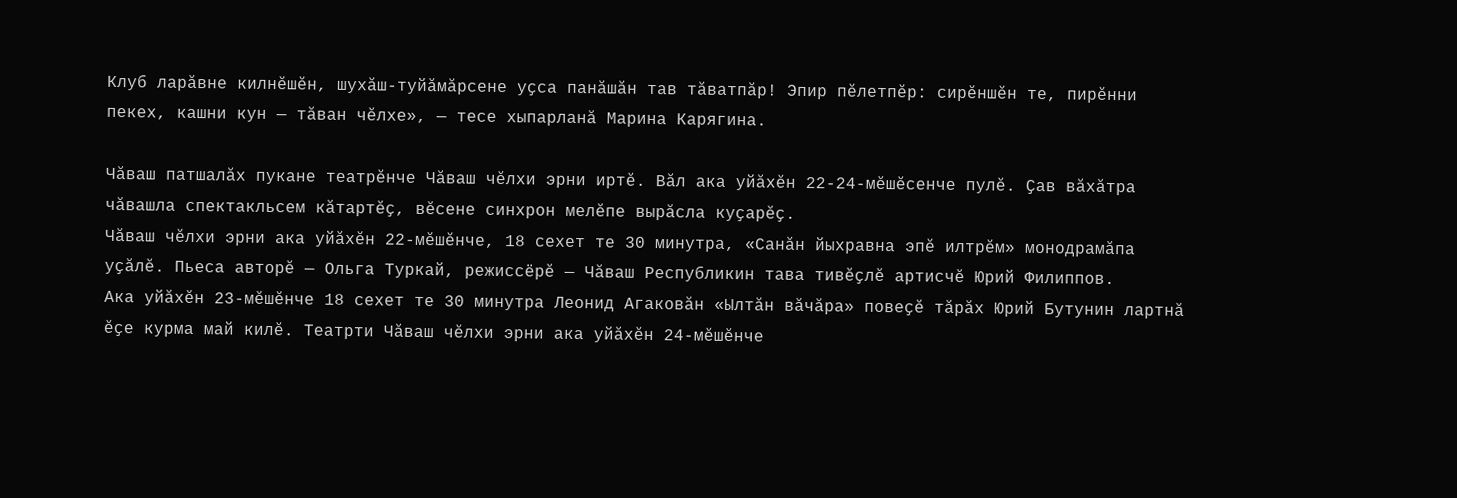Клуб ларӑвне килнӗшӗн, шухӑш-туйӑмӑрсене уҫса панӑшӑн тав тӑватпӑр! Эпир пӗлетпӗр: сирӗншӗн те, пирӗнни пекех, кашни кун — тӑван чӗлхе», — тесе хыпарланӑ Марина Карягина.

Чӑваш патшалӑх пукане театрӗнче Чӑваш чӗлхи эрни иртӗ. Вӑл ака уйӑхӗн 22-24-мӗшӗсенче пулӗ. Ҫав вӑхӑтра чӑвашла спектакльсем кӑтартӗҫ, вӗсене синхрон мелӗпе вырӑсла куҫарӗҫ.
Чӑваш чӗлхи эрни ака уйӑхӗн 22-мӗшӗнче, 18 сехет те 30 минутра, «Санӑн йыхравна эпӗ илтрӗм» монодрамӑпа уҫӑлӗ. Пьеса авторӗ — Ольга Туркай, режиссёрӗ — Чӑваш Республикин тава тивӗҫлӗ артисчӗ Юрий Филиппов.
Ака уйӑхӗн 23-мӗшӗнче 18 сехет те 30 минутра Леонид Агаковӑн «Ылтӑн вӑчӑра» повеҫӗ тӑрӑх Юрий Бутунин лартнӑ ӗҫе курма май килӗ. Театрти Чӑваш чӗлхи эрни ака уйӑхӗн 24-мӗшӗнче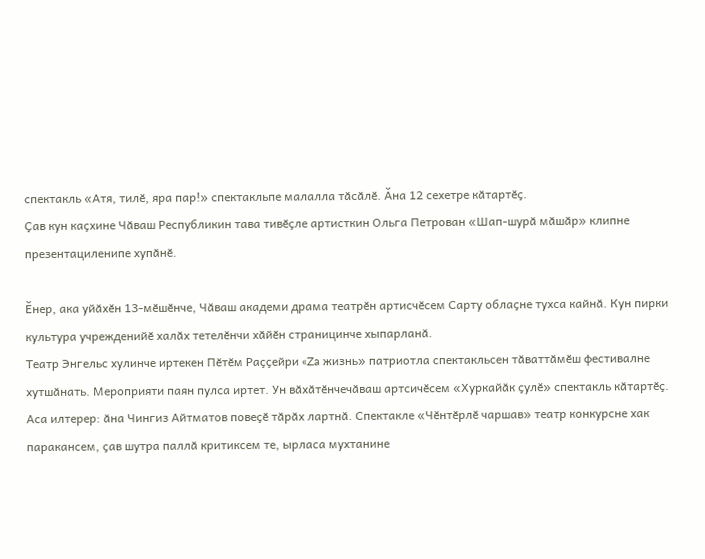спектакль «Атя, тилӗ, яра пар!» спектакльпе малалла тӑсӑлӗ. Ӑна 12 сехетре кӑтартӗҫ.
Ҫав кун каҫхине Чӑваш Республикин тава тивӗҫле артисткин Ольга Петрован «Шап-шурӑ мӑшӑр» клипне презентациленипе хупӑнӗ.

Ӗнер, ака уйӑхӗн 13-мӗшӗнче, Чӑваш академи драма театрӗн артисчӗсем Сарту облаҫне тухса кайнӑ. Кун пирки культура учрежденийӗ халӑх тетелӗнчи хӑйӗн страницинче хыпарланӑ.
Театр Энгельс хулинче иртекен Пӗтӗм Раҫҫейри «Za жизнь» патриотла спектакльсен тӑваттӑмӗш фестивалне хутшӑнать. Мероприяти паян пулса иртет. Ун вӑхӑтӗнчечӑваш артсичӗсем «Хуркайӑк ҫулӗ» спектакль кӑтартӗҫ.
Аса илтерер: ӑна Чингиз Айтматов повеҫӗ тӑрӑх лартнӑ. Спектакле «Чӗнтӗрлӗ чаршав» театр конкурсне хак паракансем, ҫав шутра паллӑ критиксем те, ырласа мухтанине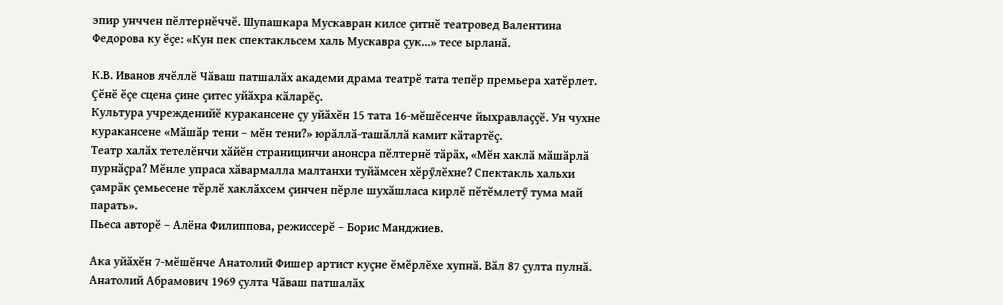эпир унччен пӗлтернӗччӗ. Шупашкара Мускавран килсе ҫитнӗ театровед Валентина Федорова ку ӗҫе: «Кун пек спектакльсем халь Мускавра ҫук...» тесе ырланӑ.

К.В. Иванов ячӗллӗ Чӑваш патшалӑх академи драма театрӗ тата тепӗр премьера хатӗрлет. Ҫӗнӗ ӗҫе сцена ҫине ҫитес уйӑхра кӑларӗҫ.
Культура учрежденийӗ куракансене ҫу уйӑхӗн 15 тата 16-мӗшӗсенче йыхравлаҫҫӗ. Ун чухне куракансене «Мӑшӑр тени – мӗн тени?» юрӑллӑ-ташӑллӑ камит кӑтартӗҫ.
Театр халӑх тетелӗнчи хӑйӗн страницинчи анонсра пӗлтернӗ тӑрӑх, «Мӗн хаклӑ мӑшӑрлӑ пурнӑҫра? Мӗнле упраса хӑвармалла малтанхи туйӑмсен хӗрӳлӗхне? Спектакль хальхи ҫамрӑк ҫемьесене тӗрлӗ хаклӑхсем ҫинчен пӗрле шухӑшласа кирлӗ пӗтӗмлетӳ тума май парать».
Пьеса авторӗ – Алёна Филиппова, режиссерӗ – Борис Манджиев.

Ака уйӑхӗн 7-мӗшӗнче Анатолий Фишер артист куҫне ӗмӗрлӗхе хупнӑ. Вӑл 87 ҫулта пулнӑ.
Анатолий Абрамович 1969 ҫулта Чӑваш патшалӑх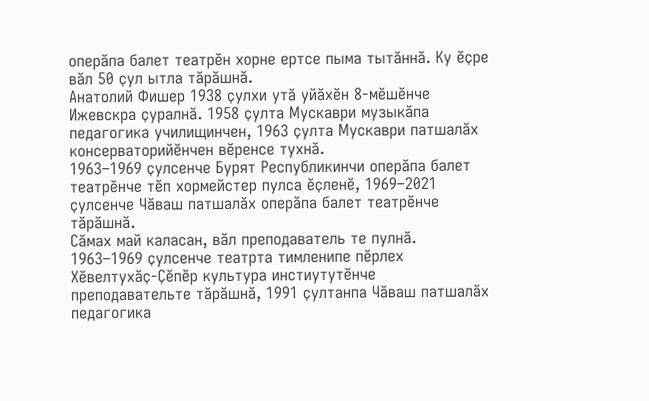оперӑпа балет театрӗн хорне ертсе пыма тытӑннӑ. Ку ӗҫре вӑл 50 ҫул ытла тӑрӑшнӑ.
Анатолий Фишер 1938 ҫулхи утӑ уйӑхӗн 8-мӗшӗнче Ижевскра ҫуралнӑ. 1958 ҫулта Мускаври музыкӑпа педагогика училищинчен, 1963 ҫулта Мускаври патшалӑх консерваторийӗнчен вӗренсе тухнӑ.
1963–1969 ҫулсенче Бурят Республикинчи оперӑпа балет театрӗнче тӗп хормейстер пулса ӗҫленӗ, 1969–2021 ҫулсенче Чӑваш патшалӑх оперӑпа балет театрӗнче тӑрӑшнӑ.
Сӑмах май каласан, вӑл преподаватель те пулнӑ. 1963–1969 ҫулсенче театрта тимленипе пӗрлех Хӗвелтухӑҫ-Ҫӗпӗр культура инстиутутӗнче преподавательте тӑрӑшнӑ, 1991 ҫултанпа Чӑваш патшалӑх педагогика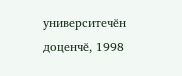университечӗн доценчӗ, 1998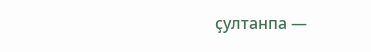ҫултанпа —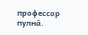профессор пулнӑ.